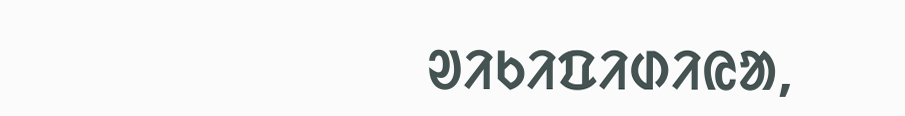ᱣᱤᱠᱤᱯᱤᱰᱤᱭᱟ,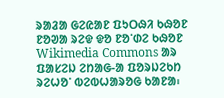ᱨᱟᱲᱟ ᱜᱮᱭᱟᱱ ᱯᱩᱛᱷᱤ ᱠᱷᱚᱱ
ᱱᱚᱣᱟ ᱨᱮᱫ ᱫᱚ ᱱᱚᱸᱰᱮ ᱠᱷᱚᱱ Wikimedia Commons ᱟᱨ ᱯᱟᱥᱮᱡ ᱮᱴᱟᱜ-ᱟ ᱯᱚᱨᱡᱮᱠᱴ ᱨᱮᱦᱚᱸ ᱵᱮᱵᱦᱟᱨᱚᱜ ᱠᱟᱱᱟ᱾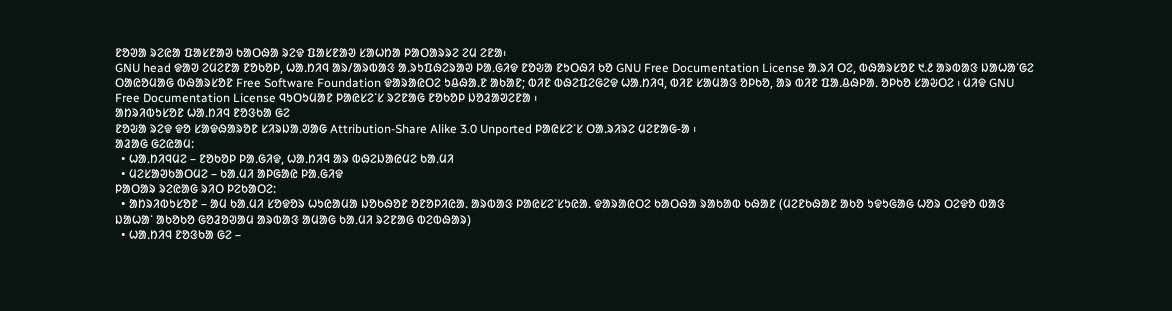ᱱᱚᱣᱟ ᱨᱮᱭᱟ ᱯᱟᱥᱱᱟᱣ ᱠᱟᱛᱷᱟ ᱨᱮᱫ ᱯᱟᱥᱱᱟᱣ ᱥᱟᱦᱴᱟ ᱞᱟᱛᱟᱨᱨᱮ ᱮᱢ ᱮᱱᱟ᱾
GNU head ᱫᱟᱣ ᱮᱢᱮᱱᱟ ᱱᱚᱠᱚᱞ, ᱦᱟᱹᱴᱤᱧ ᱟᱨ/ᱟᱨᱵᱟᱝ ᱟᱹᱨᱩᱯᱷᱮᱨᱟᱣ ᱞᱟᱹᱜᱤᱫ ᱱᱚᱶᱟ ᱱᱩᱛᱷᱤ ᱠᱚ GNU Free Documentation License ᱟᱹᱨᱤ ᱛᱮ, ᱵᱷᱟᱨᱥᱚᱱ ᱑.᱒ ᱟᱨᱵᱟᱝ ᱡᱟᱦᱟᱸᱜᱮ ᱛᱟᱭᱚᱢᱟᱜ ᱵᱷᱟᱨᱥᱚᱱ Free Software Foundation ᱫᱟᱨᱟᱭᱛᱮ ᱩᱪᱷᱟᱹᱱ ᱟᱠᱟᱱ; ᱵᱤᱱ ᱵᱷᱮᱯᱮᱜᱮᱫ ᱦᱟᱹᱴᱤᱧ, ᱵᱤᱱ ᱥᱟᱢᱟᱝ ᱚᱞᱠᱚ, ᱟᱨ ᱵᱤᱱ ᱯᱟᱹᱪᱷᱞᱟᱹ ᱚᱞᱠᱚ ᱥᱟᱶᱛᱮ ᱾ ᱢᱤᱫ GNU Free Documentation License ᱧᱩᱛᱩᱢᱟᱱ ᱞᱟᱭᱥᱮᱸᱥ ᱨᱮᱱᱟᱜ ᱱᱚᱠᱚᱞ ᱡᱚᱲᱟᱣᱮᱱᱟ ᱾
ᱟᱴᱨᱤᱵᱩᱥᱚᱱ ᱦᱟᱹᱴᱤᱧ ᱱᱚᱝᱠᱟ ᱜᱮ
ᱱᱚᱶᱟ ᱨᱮᱫ ᱫᱚ ᱥᱟᱫᱷᱟᱨᱚᱱ ᱥᱤᱨᱡᱟᱹᱣᱟᱜ Attribution-Share Alike 3.0 Unported ᱞᱟᱭᱥᱮᱸᱥ ᱛᱟᱹᱨᱤᱨᱮ ᱢᱮᱱᱟᱜ-ᱟ ᱾
ᱟᱲᱟᱜ ᱜᱮᱭᱟᱢ:
  • ᱦᱟᱹᱴᱤᱧᱢᱮ – ᱱᱚᱠᱚᱞ ᱞᱟᱹᱜᱤᱫ, ᱦᱟᱹᱴᱤᱧ ᱟᱨ ᱵᱷᱮᱡᱟᱭᱢᱮ ᱠᱟᱹᱢᱤ
  • ᱢᱮᱥᱟᱣᱠᱟᱛᱢᱮ – ᱠᱟᱹᱢᱤ ᱟᱞᱜᱟᱭ ᱞᱟᱹᱜᱤᱫ
ᱞᱟᱛᱟᱨ ᱨᱮᱭᱟᱜ ᱨᱤᱛ ᱞᱮᱠᱟᱛᱮ:
  • ᱟᱴᱨᱤᱵᱩᱥᱚᱱ – ᱟᱢ ᱠᱟᱹᱢᱤ ᱥᱚᱫᱚᱨ ᱦᱩᱭᱟᱢᱟ ᱡᱚᱠᱷᱚᱱ ᱚᱱᱚᱞᱤᱭᱟᱹ ᱟᱨᱵᱟᱝ ᱞᱟᱭᱥᱮᱸᱥᱩᱭᱟᱹ ᱫᱟᱨᱟᱭᱛᱮ ᱠᱟᱛᱷᱟ ᱨᱟᱠᱟᱵ ᱠᱷᱟᱱ (ᱢᱮᱱᱠᱷᱟᱱ ᱟᱠᱚ ᱩᱫᱩᱜᱟᱜ ᱦᱚᱨ ᱛᱮᱫᱚ ᱵᱟᱝ ᱡᱟᱦᱟᱸ ᱟᱠᱚᱠᱚ ᱜᱚᱲᱚᱣᱟᱢ ᱟᱨᱵᱟᱝ ᱟᱢᱟᱜ ᱠᱟᱹᱢᱤ ᱨᱮᱱᱟᱜ ᱵᱮᱵᱷᱟᱨ)
  • ᱦᱟᱹᱴᱤᱧ ᱱᱚᱝᱠᱟ ᱜᱮ –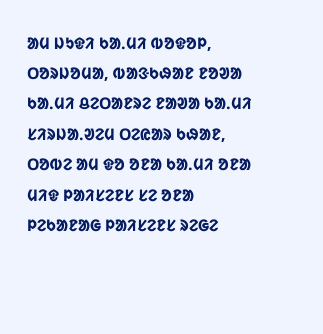ᱟᱢ ᱡᱩᱫᱤ ᱠᱟᱹᱢᱤ ᱵᱚᱫᱚᱞ, ᱛᱚᱨᱡᱚᱢᱟ, ᱵᱟᱝᱠᱷᱟᱱ ᱱᱚᱣᱟ ᱠᱟᱹᱢᱤ ᱪᱮᱛᱟᱱᱨᱮ ᱱᱟᱣᱟ ᱠᱟᱹᱢᱤ ᱥᱤᱨᱡᱟᱹᱣᱮᱢ ᱛᱮᱭᱟᱨ ᱠᱷᱟᱱ, ᱛᱚᱵᱮ ᱟᱢ ᱫᱚ ᱚᱱᱟ ᱠᱟᱹᱢᱤ ᱚᱱᱟ ᱢᱤᱫ ᱞᱟᱤᱥᱮᱱᱥ ᱥᱮ ᱚᱱᱟ ᱞᱮᱠᱟᱱᱟᱜ ᱞᱟᱤᱥᱮᱱᱥ ᱨᱮᱜᱮ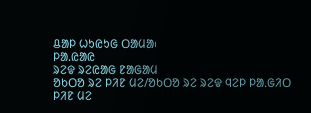ᱪᱟᱞ ᱦᱩᱭᱩᱜ ᱛᱟᱢᱟ᱾
ᱞᱟ.ᱭᱟᱭ
ᱨᱮᱫ ᱨᱮᱭᱟᱜ ᱱᱟᱜᱟᱢ
ᱚᱠᱛᱚ ᱨᱮ ᱞᱤᱱ ᱢᱮ/ᱚᱠᱛᱚ ᱨᱮ ᱨᱮᱫ ᱧᱮᱞ ᱞᱟᱹᱜᱤᱛ ᱞᱤᱱ ᱢᱮ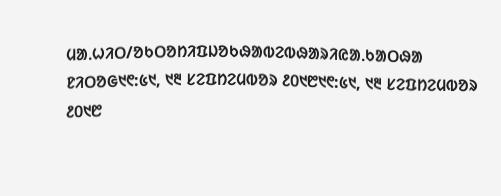ᱢᱟᱹᱦᱤᱛ/ᱚᱠᱛᱚᱴᱤᱯᱡᱚᱠᱷᱟᱵᱮᱵᱷᱟᱨᱤᱭᱟᱹᱠᱟᱛᱷᱟ
ᱱᱤᱛᱚᱜ᱑᱖:᱕᱑, ᱑᱓ ᱥᱮᱯᱴᱮᱢᱵᱚᱨ ᱒᱐᱑᱘᱑᱖:᱕᱑, ᱑᱓ ᱥᱮᱯᱴᱮᱢᱵᱚᱨ ᱒᱐᱑᱘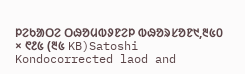ᱞᱮᱠᱟᱛᱮ ᱛᱷᱚᱢᱵᱽᱱᱮᱞ ᱵᱷᱚᱨᱥᱚᱱ᱑,᱓᱕᱐ × ᱖᱒᱕ (᱓᱕ KB)Satoshi Kondocorrected laod and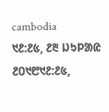cambodia
᱑᱒:᱒᱕, ᱒᱓ ᱡᱩᱞᱟᱭ ᱒᱐᱑᱘᱑᱒:᱒᱕,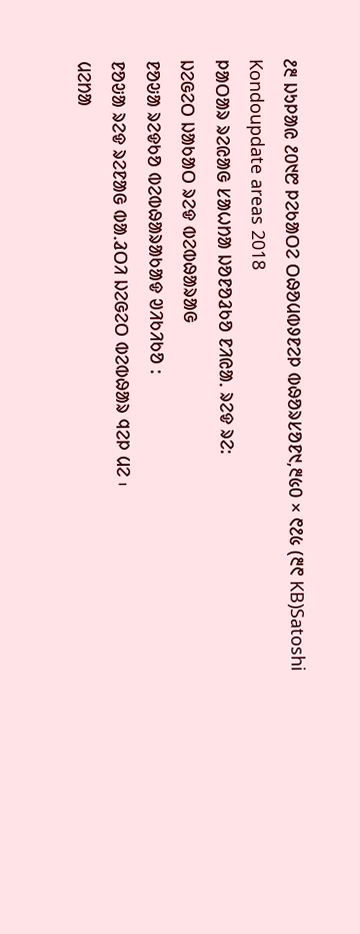᱒᱓ ᱡᱩᱞᱟᱭ ᱒᱐᱑᱘ ᱞᱮᱠᱟᱛᱮ ᱛᱷᱚᱢᱵᱽᱱᱮᱞ ᱵᱷᱚᱨᱥᱚᱱ᱑,᱓᱕᱐ × ᱖᱒᱕ (᱓᱖ KB)Satoshi Kondoupdate areas 2018
ᱞᱟᱛᱟᱨ ᱨᱮᱭᱟᱜ ᱥᱟᱦᱴᱟ ᱡᱚᱱᱚᱲᱠᱚ ᱱᱤᱭᱟᱹ ᱨᱮᱫ ᱨᱮ:
ᱡᱮᱜᱮᱛ ᱡᱟᱠᱟᱛ ᱨᱮᱫ ᱵᱮᱵᱷᱟᱨᱟᱜ
ᱱᱚᱶᱟ ᱨᱮᱫᱠᱚ ᱵᱮᱵᱷᱟᱨᱟᱠᱟᱫ ᱣᱤᱠᱤᱠᱚ :
ᱱᱚᱶᱟ ᱨᱮᱫ ᱨᱮᱱᱟᱜ ᱵᱟᱹᱲᱛᱤ ᱡᱮᱜᱮᱛ ᱵᱮᱵᱷᱟᱨ ᱧᱮᱞ ᱢᱮ ᱾
ᱢᱮᱴᱟ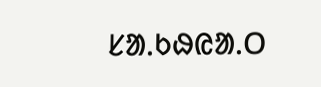ᱥᱟᱹᱠᱷᱭᱟᱹᱛ